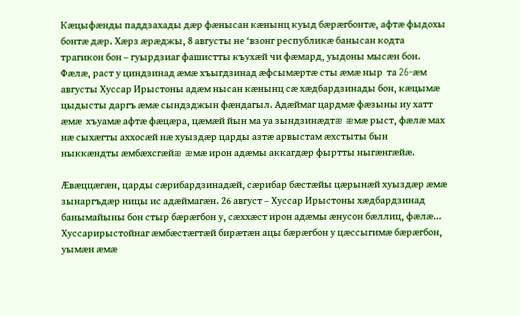Кæцыфæнды паддзахады дæр фæнысан кæнынц куыд бæрæгбонтæ, афтæ фыдохы бонтæ дæр. Хæрз æрæджы, 8 августы не ‘взонг республикæ банысан кодта трагикон бон – гуырдзиаг фашистты къухæй чи фæмард, уыдоны мысæн бон. Фæлæ, раст у циндзинад æмæ хъыгдзинад æфсымæртæ сты æмæ ныр  та 26-æм августы Хуссар Ирыстоны адæм нысан кæнынц сæ хæдбардзинады бон, кæцымæ цыдысты даргъ æмæ сындзджын фæндагыл. Адæймаг цардмæ фæзыны иу хатт æмæ  хъуамæ афтæ фæцæра, цæмæй йын ма уа зындзинæдтæ æмæ рыст, фæлæ мах нæ сыхæгты аххосæй нæ хуыздæр царды азтæ арвыстам æхстыты бын ныккæндты æмбæхсгæйæ æмæ ирон адæмы аккагдæр фыртты ныгæнгæйæ.

Æвæццæгæн, царды сæрибардзинадæй, сæрибар бæстæйы цæрынæй хуыздæр æмæ зынаргъдæр ницы ис адæймагæн. 26 август – Хуссар Ирыстоны хæдбардзинад банымайыны бон стыр бæрæгбон у, сæххæст ирон адæмы æнусон бæллиц, фæлæ… Хуссарирыстойнаг æмбæстæгтæй бирæтæн ацы бæрæгбон у цæссыгимæ бæрæгбон, уымæн æмæ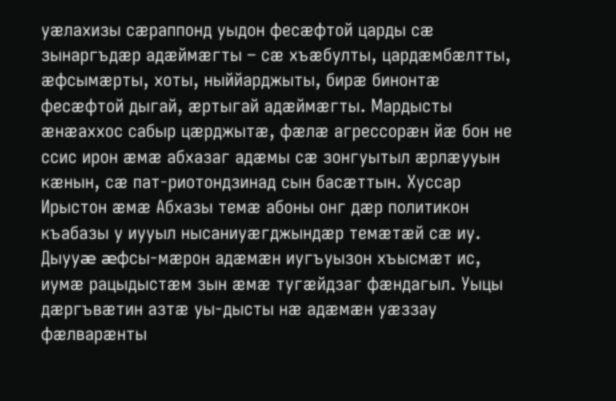уæлахизы сæраппонд уыдон фесæфтой царды сæ зынаргъдæр адæймæгты – сæ хъæбулты, цардæмбæлтты, æфсымæрты, хоты, ныййарджыты, бирæ бинонтæ фесæфтой дыгай, æртыгай адæймæгты. Мардысты æнæаххос сабыр цæрджытæ, фæлæ агрессорæн йæ бон не ссис ирон æмæ абхазаг адæмы сæ зонгуытыл æрлæууын кæнын, сæ пат-риотондзинад сын басæттын. Хуссар Ирыстон æмæ Абхазы темæ абоны онг дæр политикон къабазы у иууыл нысаниуæгджындæр темæтæй сæ иу. Дыууæ æфсы-мæрон адæмæн иугъуызон хъысмæт ис, иумæ рацыдыстæм зын æмæ тугæйдзаг фæндагыл. Уыцы дæргъвæтин азтæ уы-дысты нæ адæмæн уæззау фæлварæнты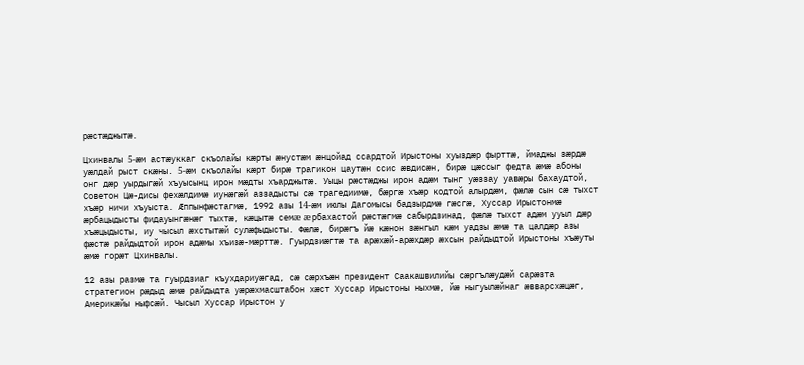рæстæджытæ.

Цхинвалы 5-æм астæуккаг скъолайы кæрты æнустæм æнцойад ссардтой Ирыстоны хуыздæр фырттæ, ймаджы зæрдæ уæлдай рыст скæны. 5-æм скъолайы кæрт бирæ трагикон цаутæн ссис æвдисæн, бирæ цæссыг федта æмæ абоны онг дæр уырдыгæй хъуысынц ирон мæдты хъарджытæ. Уыцы рæстæджы ирон адæм тынг уæззау уавæры бахаудтой, Советон Цæ-дисы фехæлдимæ иунæгæй аззадысты сæ трагедиимæ, бæргæ хъæр кодтой алырдæм, фæлæ сын сæ тыхст хъæр ничи хъуыста. Æппынфæстагмæ, 1992 азы 14-æм июлы Дагомысы бадзырдмæ гæсгæ, Хуссар Ирыстонмæ æрбацыдысты фидауынгæнæг тыхтæ, кæцытæ семæ æрбахастой рæстæгмæ сабырдзинад, фæлæ тыхст адæм ууыл дæр хъæцыдысты, иу чысыл æхстытæй сулæфыдысты. Фæлæ, бирæгъ йæ кæнон зæнгыл кæм уадзы æмæ та цалдæр азы фæстæ райдыдтой ирон адæмы хъизæ-мæрттæ. Гуырдзиæгтæ та арæхæй-арæхдæр æхсын райдыдтой Ирыстоны хъæуты æмæ горæт Цхинвалы.

12 азы размæ та гуырдзиаг къухдариуæгад, сæ сæрхъæн президент Саакашвилийы сæргълæудæй сарæзта стратегион рæдыд æмæ райдыдта уæрæхмасштабон хæст Хуссар Ирыстоны ныхмæ, йæ ныгуылæйнаг æвварсхæцæг, Америкæйы ныфсæй. Чысыл Хуссар Ирыстон у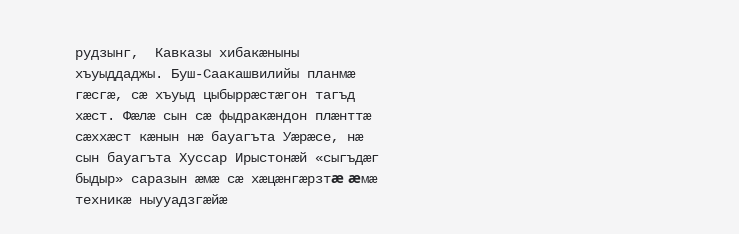рудзынг,  Кавказы хибакæныны хъуыддаджы. Буш-Саакашвилийы планмæ гæсгæ, сæ хъуыд цыбыррæстæгон тагъд хæст. Фæлæ сын сæ фыдракæндон плæнттæ сæххæст кæнын нæ бауагъта Уæрæсе, нæ сын бауагъта Хуссар Ирыстонæй «сыгъдæг быдыр» саразын æмæ сæ хæцæнгæрзтæ æмæ техникæ ныууадзгæйæ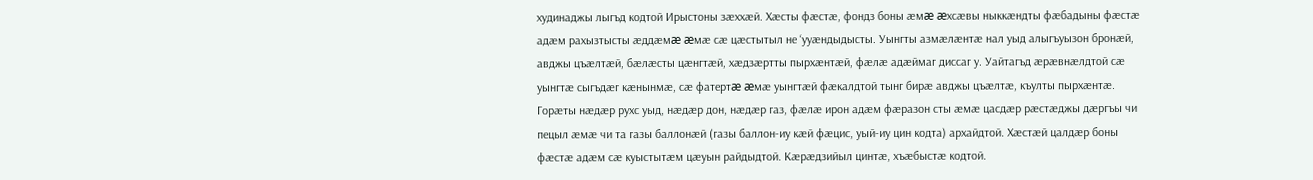худинаджы лыгъд кодтой Ирыстоны зæххæй. Хæсты фæстæ, фондз боны æмæ æхсæвы ныккæндты фæбадыны фæстæ адæм рахызтысты æддæмæ æмæ сæ цæстытыл не ‘ууæндыдысты. Уынгты азмæлæнтæ нал уыд алыгъуызон бронæй, авджы цъæлтæй, бæлæсты цæнгтæй, хæдзæртты пырхæнтæй, фæлæ адæймаг диссаг у. Уайтагъд æрæвнæлдтой сæ уынгтæ сыгъдæг кæнынмæ, сæ фатертæ æмæ уынгтæй фæкалдтой тынг бирæ авджы цъæлтæ, къулты пырхæнтæ. Горæты нæдæр рухс уыд, нæдæр дон, нæдæр газ, фæлæ ирон адæм фæразон сты æмæ цасдæр рæстæджы дæргъы чи  пецыл æмæ чи та газы баллонæй (газы баллон-иу кæй фæцис, уый-иу цин кодта) архайдтой. Хæстæй цалдæр боны фæстæ адæм сæ куыстытæм цæуын райдыдтой. Кæрæдзийыл цинтæ, хъæбыстæ кодтой.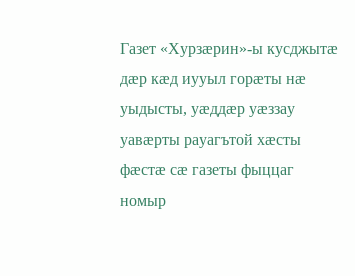Газет «Хурзæрин»-ы кусджытæ дæр кæд иууыл горæты нæ уыдысты, уæддæр уæззау уавæрты рауагътой хæсты фæстæ сæ газеты фыццаг номыр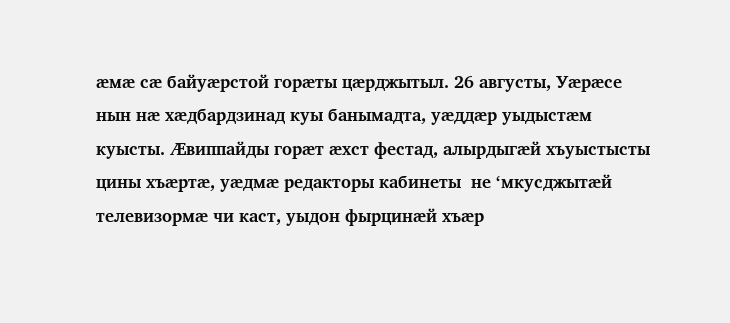æмæ сæ байуæрстой горæты цæрджытыл. 26 августы, Уæрæсе нын нæ хæдбардзинад куы банымадта, уæддæр уыдыстæм куысты. Æвиппайды горæт æхст фестад, алырдыгæй хъуыстысты цины хъæртæ, уæдмæ редакторы кабинеты  не ‘мкусджытæй телевизормæ чи каст, уыдон фырцинæй хъæр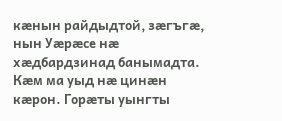кæнын райдыдтой, зæгъгæ, нын Уæрæсе нæ хæдбардзинад банымадта. Кæм ма уыд нæ цинæн кæрон. Горæты уынгты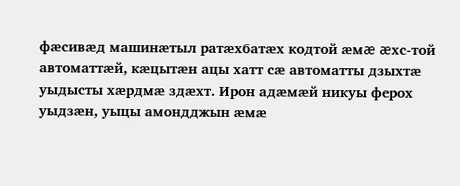фæсивæд машинæтыл ратæхбатæх кодтой æмæ æхс-той автоматтæй, кæцытæн ацы хатт сæ автоматты дзыхтæ уыдысты хæрдмæ здæхт. Ирон адæмæй никуы ферох уыдзæн, уыцы амондджын æмæ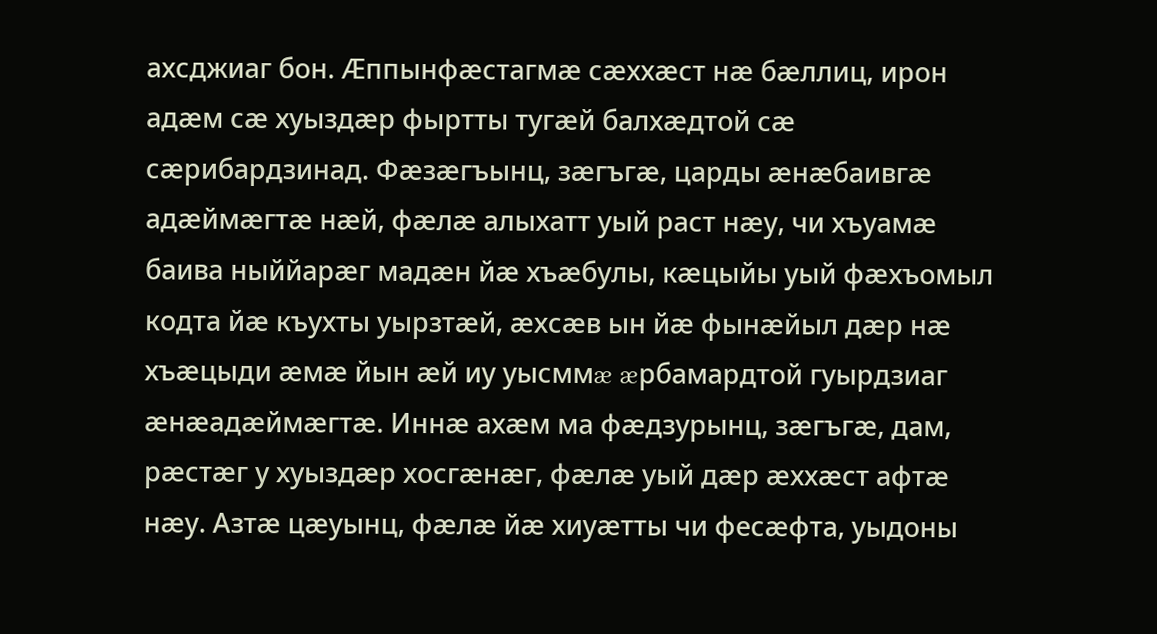ахсджиаг бон. Æппынфæстагмæ сæххæст нæ бæллиц, ирон адæм сæ хуыздæр фыртты тугæй балхæдтой сæ сæрибардзинад. Фæзæгъынц, зæгъгæ, царды æнæбаивгæ адæймæгтæ нæй, фæлæ алыхатт уый раст нæу, чи хъуамæ баива ныййарæг мадæн йæ хъæбулы, кæцыйы уый фæхъомыл кодта йæ къухты уырзтæй, æхсæв ын йæ фынæйыл дæр нæ хъæцыди æмæ йын æй иу уысммæ æрбамардтой гуырдзиаг æнæадæймæгтæ. Иннæ ахæм ма фæдзурынц, зæгъгæ, дам, рæстæг у хуыздæр хосгæнæг, фæлæ уый дæр æххæст афтæ нæу. Азтæ цæуынц, фæлæ йæ хиуæтты чи фесæфта, уыдоны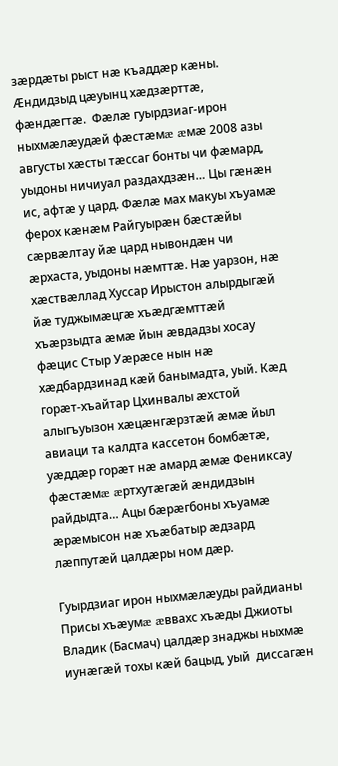зæрдæты рыст нæ къаддæр кæны. Æндидзыд цæуынц хæдзæрттæ, фæндæгтæ.  Фæлæ гуырдзиаг-ирон ныхмæлæудæй фæстæмæ æмæ 2008 азы августы хæсты тæссаг бонты чи фæмард, уыдоны ничиуал раздахдзæн… Цы гæнæн ис, афтæ у цард. Фæлæ мах макуы хъуамæ ферох кæнæм Райгуырæн бæстæйы сæрвæлтау йæ цард нывондæн чи æрхаста, уыдоны нæмттæ. Нæ уарзон, нæ хæствæллад Хуссар Ирыстон алырдыгæй йæ туджымæцгæ хъæдгæмттæй хъæрзыдта æмæ йын æвдадзы хосау фæцис Стыр Уæрæсе нын нæ хæдбардзинад кæй банымадта, уый. Кæд горæт-хъайтар Цхинвалы æхстой алыгъуызон хæцæнгæрзтæй æмæ йыл авиаци та калдта кассетон бомбæтæ, уæддæр горæт нæ амард æмæ Фениксау фæстæмæ æртхутæгæй æндидзын райдыдта… Ацы бæрæгбоны хъуамæ æрæмысон нæ хъæбатыр æдзард лæппутæй цалдæры ном дæр.

Гуырдзиаг ирон ныхмæлæуды райдианы Присы хъæумæ æввахс хъæды Джиоты Владик (Басмач) цалдæр знаджы ныхмæ иунæгæй тохы кæй бацыд, уый  диссагæн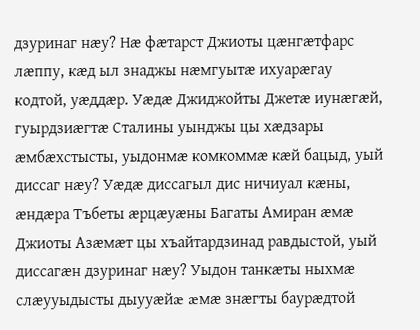дзуринаг нæу? Нæ фæтарст Джиоты цæнгæтфарс лæппу, кæд ыл знаджы нæмгуытæ ихуарæгау кодтой, уæддæр. Уæдæ Джиджойты Джетæ иунæгæй, гуырдзиæгтæ Сталины уынджы цы хæдзары æмбæхстысты, уыдонмæ комкоммæ кæй бацыд, уый диссаг нæу? Уæдæ диссагыл дис ничиуал кæны, æндæра Тъбеты æрцæуæны Багаты Амиран æмæ Джиоты Азæмæт цы хъайтардзинад равдыстой, уый диссагæн дзуринаг нæу? Уыдон танкæты ныхмæ слæууыдысты дыууæйæ æмæ знæгты баурæдтой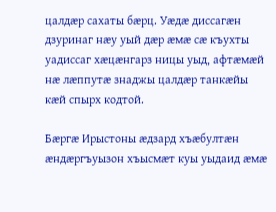цалдæр сахаты бæрц. Уæдæ диссагæн дзуринаг нæу уый дæр æмæ сæ къухты уадиссаг хæцæнгарз ницы уыд, афтæмæй нæ лæппутæ знаджы цалдæр танкæйы кæй спырх кодтой.

Бæргæ Ирыстоны æдзард хъæбултæн æндæргъуызон хъысмæт куы уыдаид æмæ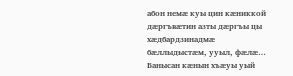абон немæ куы цин кæниккой дæргъвæтин азты дæргъы цы хæдбардзинадмæ бæллыдыстæм, ууыл, фæлæ… Банысан кæнын хъæуы уый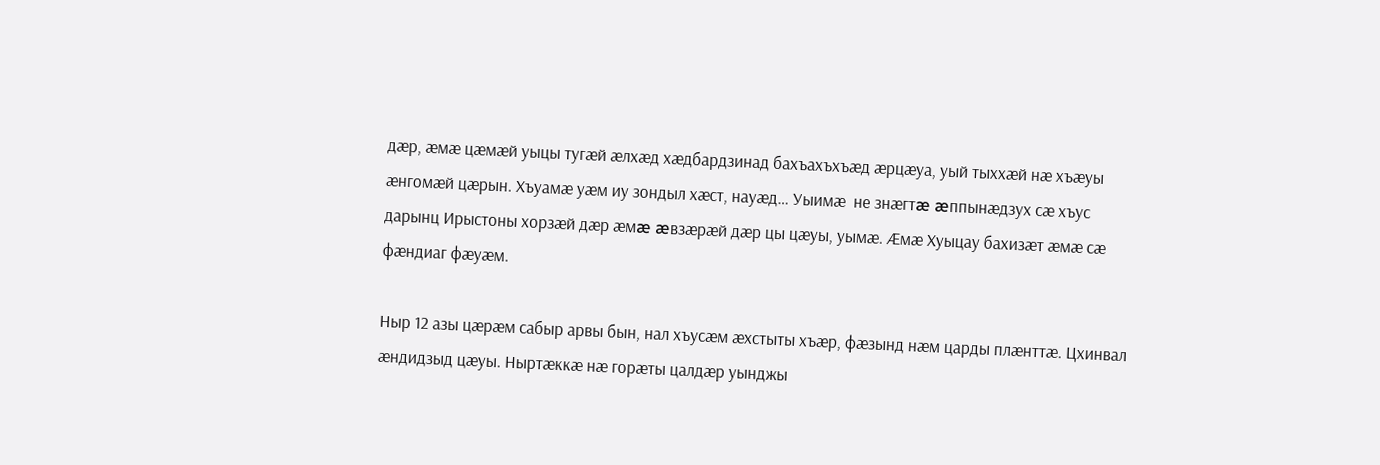дæр, æмæ цæмæй уыцы тугæй æлхæд хæдбардзинад бахъахъхъæд æрцæуа, уый тыххæй нæ хъæуы æнгомæй цæрын. Хъуамæ уæм иу зондыл хæст, науæд… Уыимæ  не знæгтæ æппынæдзух сæ хъус дарынц Ирыстоны хорзæй дæр æмæ æвзæрæй дæр цы цæуы, уымæ. Æмæ Хуыцау бахизæт æмæ сæ фæндиаг фæуæм.

Ныр 12 азы цæрæм сабыр арвы бын, нал хъусæм æхстыты хъæр, фæзынд нæм царды плæнттæ. Цхинвал æндидзыд цæуы. Ныртæккæ нæ горæты цалдæр уынджы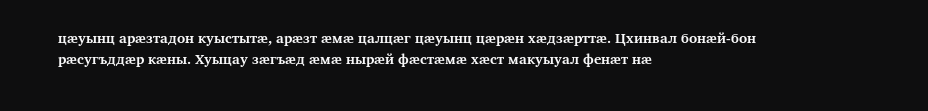цæуынц арæзтадон куыстытæ, арæзт æмæ цалцæг цæуынц цæрæн хæдзæрттæ. Цхинвал бонæй-бон рæсугъддæр кæны. Хуыцау зæгъæд æмæ нырæй фæстæмæ хæст макуыуал фенæт нæ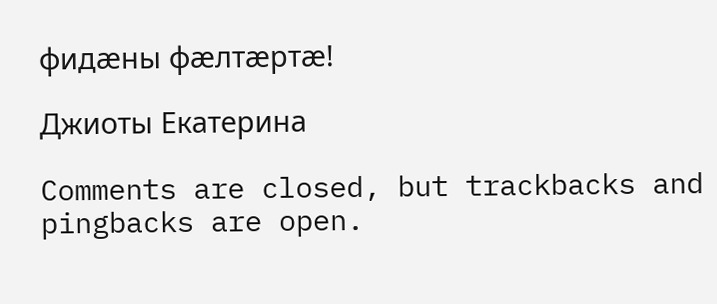фидæны фæлтæртæ!

Джиоты Екатерина

Comments are closed, but trackbacks and pingbacks are open.